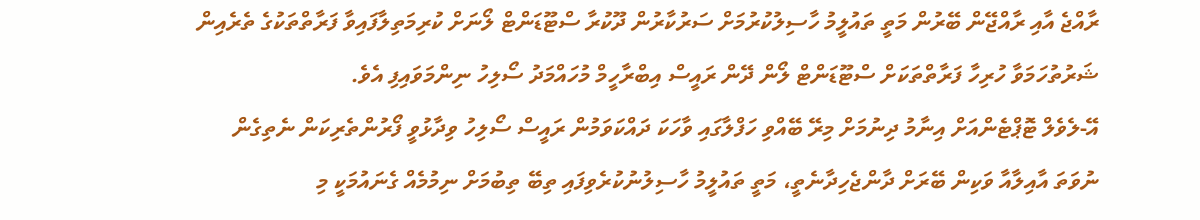ރާއްޖެ އާއި ރާއްޖޭން ބޭރުން މަތީ ތައުލީމު ހާސިލުކުރުމަށް ސަރުކާރުން ދޫކުރާ ސްޓޫޑަންޓް ލޯނަށް ކުރިމަތިލާފައިވާ ފަރާތްތަކުގެ ތެރެއިން ޝަރުތުހަމަވާ ހުރިހާ ފަރާތްތަކަށް ސްޓޫޑަންޓް ލޯން ދޭން ރައީސް އިބްރާހީމް މުހައްމަދު ސޯލިހު ނިންމަވައިފި އެވެ.
އޭ-ލެވެލް ޓޮޕްޓެންއަށް އިނާމު ދިނުމަށް މިރޭ ބޭއްވި ހަފްލާގައި ވާހަކަ ދައްކަވަމުން ރައީސް ސޯލިހު ވިދާޅުވީ ފޯރުންތެރިކަން ނެތިގެން ނުވަތަ އާއިލާއާ ވަކިން ބޭރަށް ދާންޖެހިދާނެތީ، މަތީ ތައުލީމު ހާސިލުނުކުރެވިފައި ތިބޭ ތިބުމަށް ނިމުމެއް ގެނައުމަކީ މި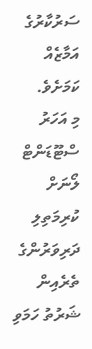ސަރުކާރުގެ އަމާޒެއް ކަމަށެވެ.
މި އަހަރު ސްޓޫޑަންޓް ލޯނަށް ކުރިމަތިލި ދަރިވަރުންގެ ތެރެއިން ޝަރުތު ހަމަވި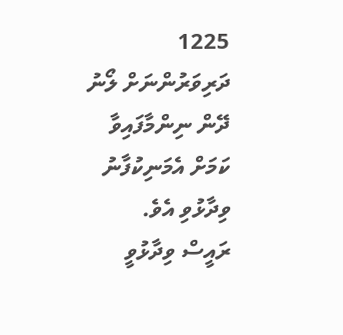1225 ދަރިވަރުންނަށް ލޯނު ދޭން ނިންމާފައިވާ ކަމަށް އެމަނިކުފާނު ވިދާޅުވި އެވެ.
ރައީސް ވިދާޅުވީ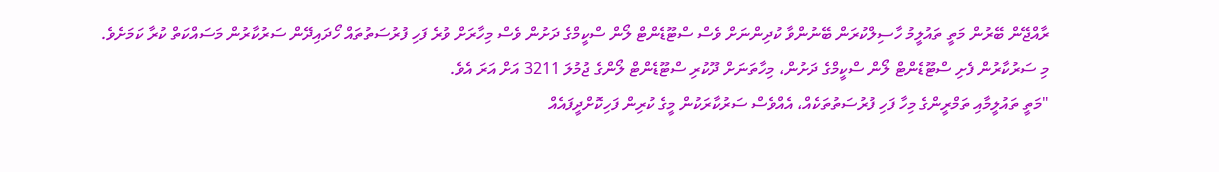ރާއްޖޭން ބޭރުން މަތީ ތައުލީމު ހާސިލްކުރަން ބޭނުންވާ ކުދިންނަށް ވެސް ސްޓޫޑެންޓް ލޯން ސްކީމްގެ ދަށުން ވެސް މިހާރަށް ވުރެ ފަހި ފުރުސަތުތައް ހޯދައިދޭން ސަރުކާރުން މަސައްކަތް ކުރާ ކަމަށެވެ.
މި ސަރުކާރުން ފެށި ސްޓޫޑެންޓް ލޯން ސްކީމްގެ ދަށުން، މިހާތަނަށް ދޫކުރި ސްޓޫޑެންޓް ލޯންގެ ޖުމުލަ 3211 އަށް އަރަ އެވެ.
"މަތީ ތައުލީމާއި ތަމްރީންގެ މިހާ ފަހި ފުރުސަތުތަކެއް، އެއްވެސް ސަރުކާރަކުން މީގެ ކުރިން ފަހިކޮށްދީފައެއް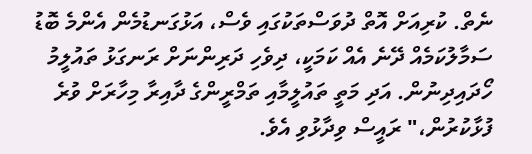ނެތް. ކުރިއަށް އޮތް ދުވަސްތަކުގައި ވެސް، އަޅުގަނޑުމެން އެންމެ ބޮޑު ސަމާލުކަމެއް ދޭނެ އެއް ކަމަކީ، ދިވެހި ދަރިންނަށް ރަނގަޅު ތައުލީމު ހޯދައިދިނުން. އަދި މަތީ ތައުލީމާއި ތަމްރީންގެ ދާއިރާ މިހާރަށް ވުރެ ފުޅާކުރުން،" ރައީސް ވިދާޅުވި އެވެ.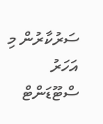ސަރުކާރުން މި އަހަރު ސްޓޫޑަންޓް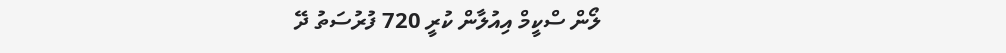ލޯން ސްކީމް އިއުލާން ކުރީ 720 ފުރުސަތު ދޭ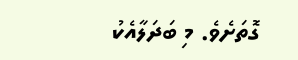ގޮތަށެވެ. މި ބަދަލާއެކު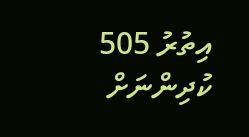އިތުރު 505 ކުދިންނަށް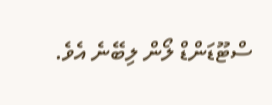ސްޓޫޑަންޑް ލޯން ލިބޭނެ އެވެ.